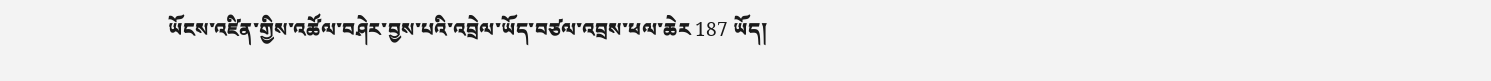ཡོངས་འཛིན་གྱིས་འཚོལ་བཤེར་བྱས་པའི་འབྲེལ་ཡོད་བཙལ་འབྲས་ཕལ་ཆེར 187 ཡོད།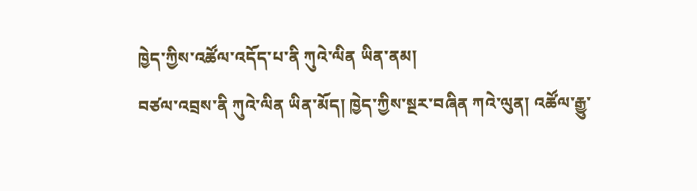ཁྱེད་ཀྱིས་འཚོལ་འདོད་པ་ནི ཀུའེ་ལིན ཡིན་ནམ།
བཙལ་འབྲས་ནི ཀུའེ་ལིན ཡིན་མོད། ཁྱེད་ཀྱིས་སྔར་བཞིན ཀའེ་ལུན། འཚོལ་རྒྱུ་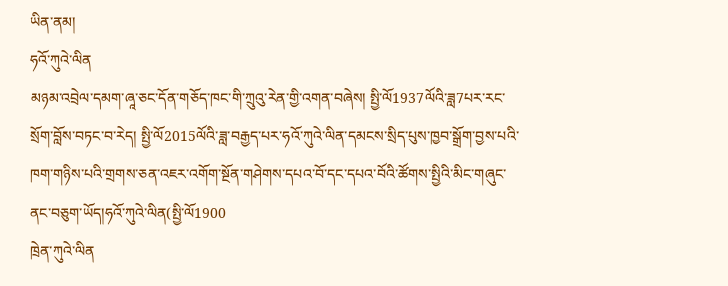ཡིན་ནམ།
ཧའོ་ཀུའེ་ལིན
མཉམ་འབྲེལ་དམག་ཞཱ་ཅང་དོན་གཅོད་ཁང་གི་ཀྲུའུ་རེན་གྱི་འགན་བཞེས། སྤྱི་ལོ1937ལོའི་ཟླ7པར་རང་སྲོག་བློས་བཏང་བ་རེད། སྤྱི་ལོ2015ལོའི་ཟླ་བརྒྱད་པར་ཧའོ་ཀུའེ་ལིན་དམངས་སྲིད་པུས་ཁྱབ་སྒྲོག་བྱས་པའི་ཁག་གཉིས་པའི་གྲགས་ཅན་འཇར་འགོག་སྔོན་གཤེགས་དཔའ་བོ་དང་དཔའ་བོའི་ཚོགས་སྤྱིའི་མིང་གཞུང་ནང་བཅུག་ཡོད།ཧའོ་ཀུའེ་ལིན(སྤྱི་ལོ1900
ཁྲེན་ཀུའེ་ལིན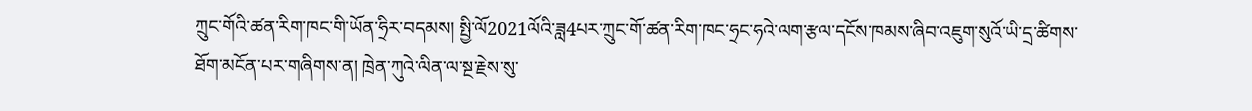ཀྲུང་གོའི་ཚན་རིག་ཁང་གི་ཡོན་ཧྲིར་བདམས། སྤྱི་ལོ2021ལོའི་ཟླ4པར་ཀྲུང་གོ་ཚན་རིག་ཁང་ཧྲང་ཧའེ་ལག་རྩལ་དངོས་ཁམས་ཞིབ་འཇུག་སུའོ་ཡི་དྲ་ཚིགས་ཐོག་མངོན་པར་གཞིགས་ན། ཁྲེན་ཀུའེ་ལིན་ལ་སྔ་རྗེས་སུ་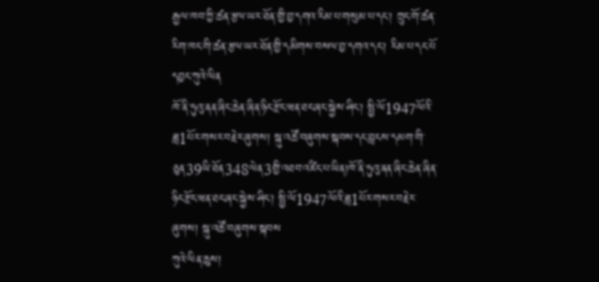རྒྱལ་ཁབ་ཀྱི་ཚན་རྩལ་ཡར་ཐོན་གྱི་བྱ་དགའ་རིམ་པ་གསུམ་པ་དང་། ཀྲུང་གོ་ཚན་རིག་ཁང་གི་ཚན་རྩལ་ཡར་ཐོན་གྱི་དམིགས་བསལ་བྱ་དགའ་དང་། རིམ་པ་དང་པོ
དབྱང་ཀུའེ་ལིན
ཁོ་ནི་ཧུའུ་ནན་ཞིང་ཆེན་ཞིན་ཉིང་རྫོང་ཝན་ཐང་ཞང་སྐྱེས་ཤིང་། སྤྱི་ལོ1947ལོའི་ཟླ1པོར་གསར་བརྗེར་ཞུགས། སྐུ་འཚོ་བཞུགས་སྐབས་དང་བླངས་དམག་གི་ཅུན39ཡི་ཐོན348ལེན3གྱི་འཐབ་འཛིང་པ་ཡིན།ཁོ་ནི་ཧུའུ་ནན་ཞིང་ཆེན་ཞིན་ཉིང་རྫོང་ཝན་ཐང་ཞང་སྐྱེས་ཤིང་། སྤྱི་ལོ1947ལོའི་ཟླ1པོར་གསར་བརྗེར་ཞུགས། སྐུ་འཚོ་བཞུགས་སྐབས
ཀུའེ་ལིན་ཆུས།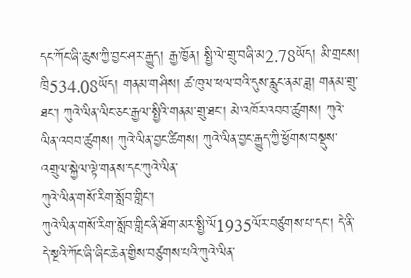དང་ཀོང་ཞི་ཆུས་ཀྱི་བྱང་ཤར་རྒྱུད། རྒྱ་ཁྱོན། སྤྱི་ལེ་གྲུ་བཞི་མ2.78ཡོད། མི་གྲངས། ཁྲི534.08ཡོད། གནམ་གཤིས། ཚ་ཁུལ་ཕལ་བའི་དུས་རླུང་ནམ་ཟླ། གནམ་གྲུ་ཐང་། ཀུའེ་ལིན་ལིང་ཅང་རྒྱལ་སྤྱིའི་གནམ་གྲུ་ཐང་། མེ་འཁོར་འབབ་ཚུགས། ཀུའེ་ལིན་འབབ་ཚུགས། ཀུའེ་ལིན་བྱང་ཚིགས། ཀུའེ་ལིན་བྱང་རྒྱུད་ཀྱི་ཕྱོགས་བསྡུས་འགྲུལ་སྐྱེལ་ལྟེ་གནས་དང་ཀུའེ་ལིན་
ཀུའེ་ལིན་གསོ་རིག་སློབ་གླིང་།
ཀུའེ་ལིན་གསོ་རིག་སློབ་གླིང་ནི་ཐོག་མར་སྤྱི་ལོ1935ལོར་བཙུགས་པ་དང་། དེ་ནི་དེ་སྔའི་ཀོང་ཞི་ཞིང་ཆེན་གྱིས་བཙུགས་པའི་ཀུའེ་ལིན་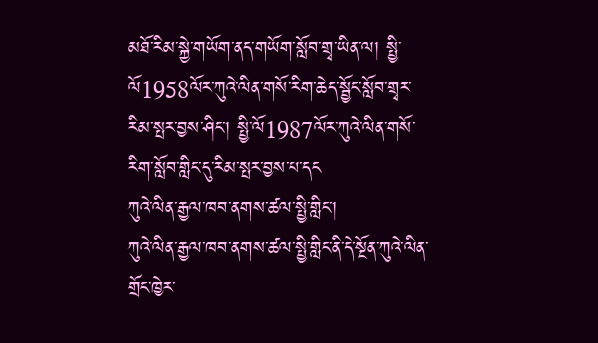མཐོ་རིམ་སྐྱེ་གཡོག་ནད་གཡོག་སློབ་གྲྭ་ཡིན་ལ། སྤྱི་ལོ1958ལོར་ཀུའེ་ལིན་གསོ་རིག་ཆེད་སྦྱོང་སློབ་གྲྭར་རིམ་སྤར་བྱས་ཤིང་། སྤྱི་ལོ1987ལོར་ཀུའེ་ལིན་གསོ་རིག་སློབ་གླིང་དུ་རིམ་སྤར་བྱས་པ་དང
ཀུའེ་ལིན་རྒྱལ་ཁབ་ནགས་ཚལ་སྤྱི་གླིང་།
ཀུའེ་ལིན་རྒྱལ་ཁབ་ནགས་ཚལ་སྤྱི་གླིང་ནི་དེ་སྔོན་ཀུའེ་ལིན་གྲོང་ཁྱེར་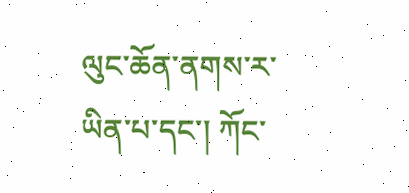ལུང་ཆོན་ནགས་ར་ཡིན་པ་དང་། ཀོང་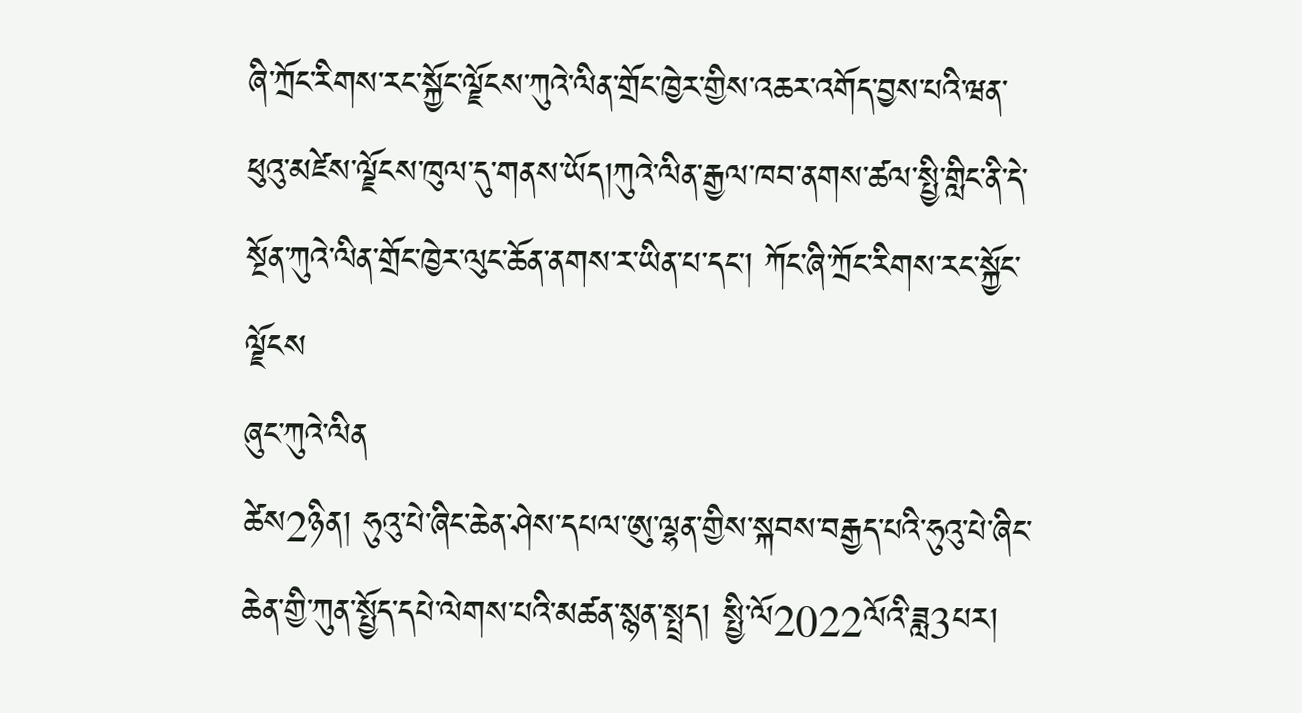ཞི་ཀྲོང་རིགས་རང་སྐྱོང་ལྗོངས་ཀུའེ་ལིན་གྲོང་ཁྱེར་གྱིས་འཆར་འགོད་བྱས་པའི་ཝན་ཕུའུ་མཛེས་ལྗོངས་ཁུལ་དུ་གནས་ཡོད།ཀུའེ་ལིན་རྒྱལ་ཁབ་ནགས་ཚལ་སྤྱི་གླིང་ནི་དེ་སྔོན་ཀུའེ་ལིན་གྲོང་ཁྱེར་ལུང་ཆོན་ནགས་ར་ཡིན་པ་དང་། ཀོང་ཞི་ཀྲོང་རིགས་རང་སྐྱོང་ལྗོངས
ཞུང་ཀུའེ་ལིན
ཚེས2ཉིན། ཧུའུ་པེ་ཞིང་ཆེན་ཤེས་དཔལ་ཨུ་ལྷན་གྱིས་སྐབས་བརྒྱད་པའི་ཧུའུ་པེ་ཞིང་ཆེན་གྱི་ཀུན་སྤྱོད་དཔེ་ལེགས་པའི་མཚན་སྙན་སྤྲད། སྤྱི་ལོ2022ལོའི་ཟླ3པར།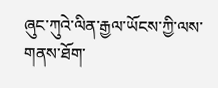ཞུང་ཀུའེ་ལིན་རྒྱལ་ཡོངས་ཀྱི་ལས་གནས་ཐོག་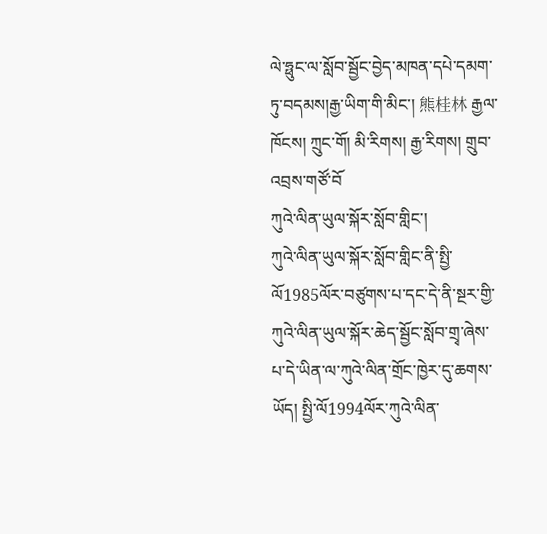ལེ་ཧྥུང་ལ་སློབ་སྦྱོང་བྱེད་མཁན་དཔེ་དམག་ཏུ་བདམས།རྒྱ་ཡིག་གི་མིང་། 熊桂林 རྒྱལ་ཁོངས། ཀྲུང་གོ། མི་རིགས། རྒྱ་རིགས། གྲུབ་འབྲས་གཙོ་བོ
ཀུའེ་ལིན་ཡུལ་སྐོར་སློབ་གླིང་།
ཀུའེ་ལིན་ཡུལ་སྐོར་སློབ་གླིང་ནི་སྤྱི་ལོ1985ལོར་བཙུགས་པ་དང་དེ་ནི་སྔར་གྱི་ཀུའེ་ལིན་ཡུལ་སྐོར་ཆེད་སྦྱོང་སློབ་གྲྭ་ཞེས་པ་དེ་ཡིན་ལ་ཀུའེ་ལིན་གྲོང་ཁྱེར་དུ་ཆགས་ཡོད། སྤྱི་ལོ1994ལོར་ཀུའེ་ལིན་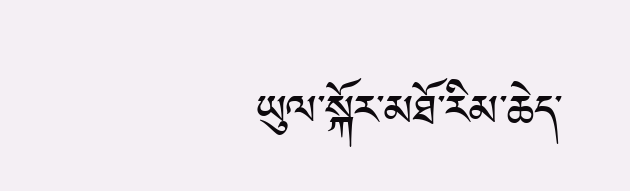ཡུལ་སྐོར་མཐོ་རིམ་ཆེད་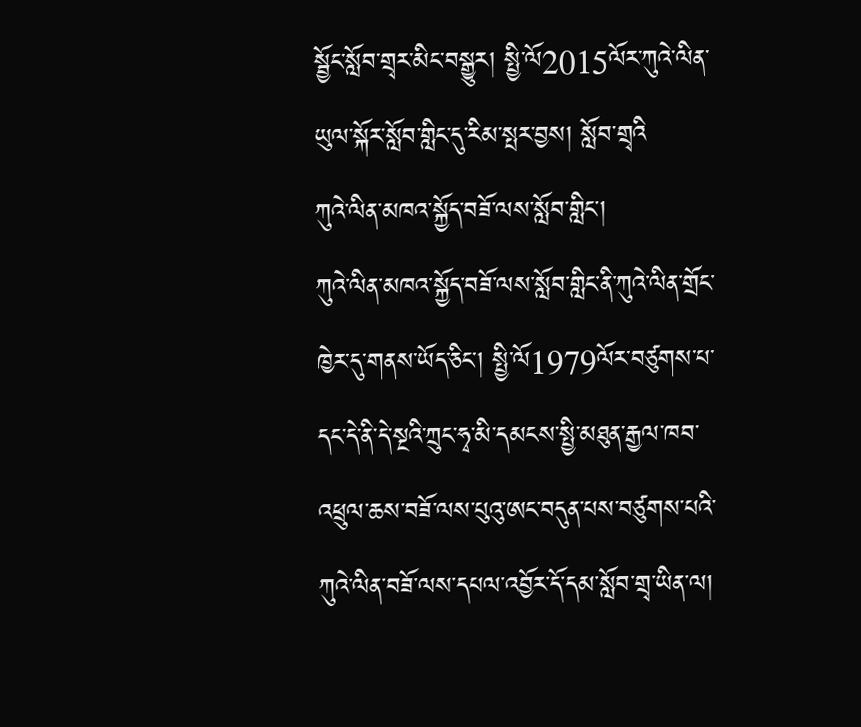སྦྱོང་སློབ་གྲྭར་མིང་བསྒྱུར། སྤྱི་ལོ2015ལོར་ཀུའེ་ལིན་ཡུལ་སྐོར་སློབ་གླིང་དུ་རིམ་སྤར་བྱས། སློབ་གྲྭའི
ཀུའེ་ལིན་མཁའ་སྐྱོད་བཟོ་ལས་སློབ་གླིང་།
ཀུའེ་ལིན་མཁའ་སྐྱོད་བཟོ་ལས་སློབ་གླིང་ནི་ཀུའེ་ལིན་གྲོང་ཁྱེར་དུ་གནས་ཡོད་ཅིང་། སྤྱི་ལོ1979ལོར་བཙུགས་པ་དང་དེ་ནི་དེ་སྔའི་ཀྲུང་ཧྭ་མི་དམངས་སྤྱི་མཐུན་རྒྱལ་ཁབ་འཕྲུལ་ཆས་བཟོ་ལས་པུའུ་ཨང་བདུན་པས་བཙུགས་པའི་ཀུའེ་ལིན་བཟོ་ལས་དཔལ་འབྱོར་དོ་དམ་སློབ་གྲྭ་ཡིན་ལ།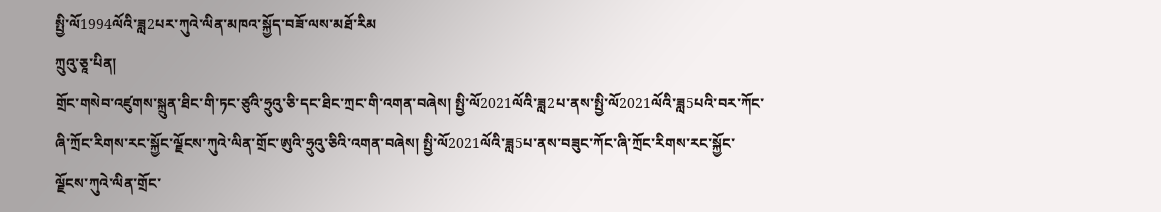སྤྱི་ལོ1994ལོའི་ཟླ2པར་ཀུའེ་ལིན་མཁའ་སྐྱོད་བཟོ་ལས་མཐོ་རིམ
ཀྲུའུ་ཅཱ་པིན།
གྲོང་གསེབ་འཛུགས་སྐྲུན་ཐིང་གི་ཏང་ཙུའི་ཧྲུའུ་ཅི་དང་ཐིང་ཀྲང་གི་འགན་བཞེས། སྤྱི་ལོ2021ལོའི་ཟླ2པ་ནས་སྤྱི་ལོ2021ལོའི་ཟླ5པའི་བར་ཀོང་ཞི་ཀྲོང་རིགས་རང་སྐྱོང་ལྗོངས་ཀུའེ་ལིན་གྲོང་ཨུའི་ཧྲུའུ་ཅིའི་འགན་བཞེས། སྤྱི་ལོ2021ལོའི་ཟླ5པ་ནས་བཟུང་ཀོང་ཞི་ཀྲོང་རིགས་རང་སྐྱོང་ལྗོངས་ཀུའེ་ལིན་གྲོང་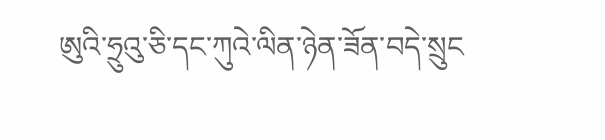ཨུའི་ཧྲུའུ་ཅི་དང་ཀུའེ་ལིན་ཉེན་ཟོན་བདེ་སྲུང